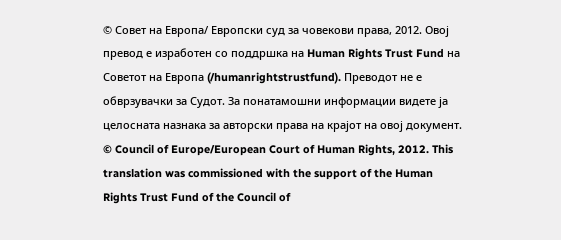© Совет на Европа/ Европски суд за човекови права, 2012. Овој превод е изработен со поддршка на Human Rights Trust Fund на Советот на Европа (/humanrightstrustfund). Преводот не е обврзувачки за Судот. За понатамошни информации видете ја целосната назнака за авторски права на крајот на овој документ.
© Council of Europe/European Court of Human Rights, 2012. This translation was commissioned with the support of the Human Rights Trust Fund of the Council of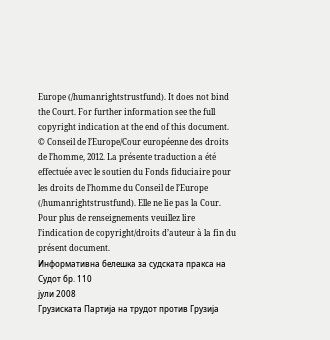Europe (/humanrightstrustfund). It does not bind the Court. For further information see the full copyright indication at the end of this document.
© Conseil de l’Europe/Cour européenne des droits de l’homme, 2012. La présente traduction a été effectuée avec le soutien du Fonds fiduciaire pour les droits de l’homme du Conseil de l’Europe (/humanrightstrustfund). Elle ne lie pas la Cour. Pour plus de renseignements veuillez lire l’indication de copyright/droits d’auteur à la fin du présent document.
Информативна белешка за судската пракса на Судот бр. 110
јули 2008
Грузиската Партија на трудот против Грузија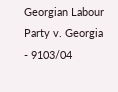Georgian Labour Party v. Georgia - 9103/04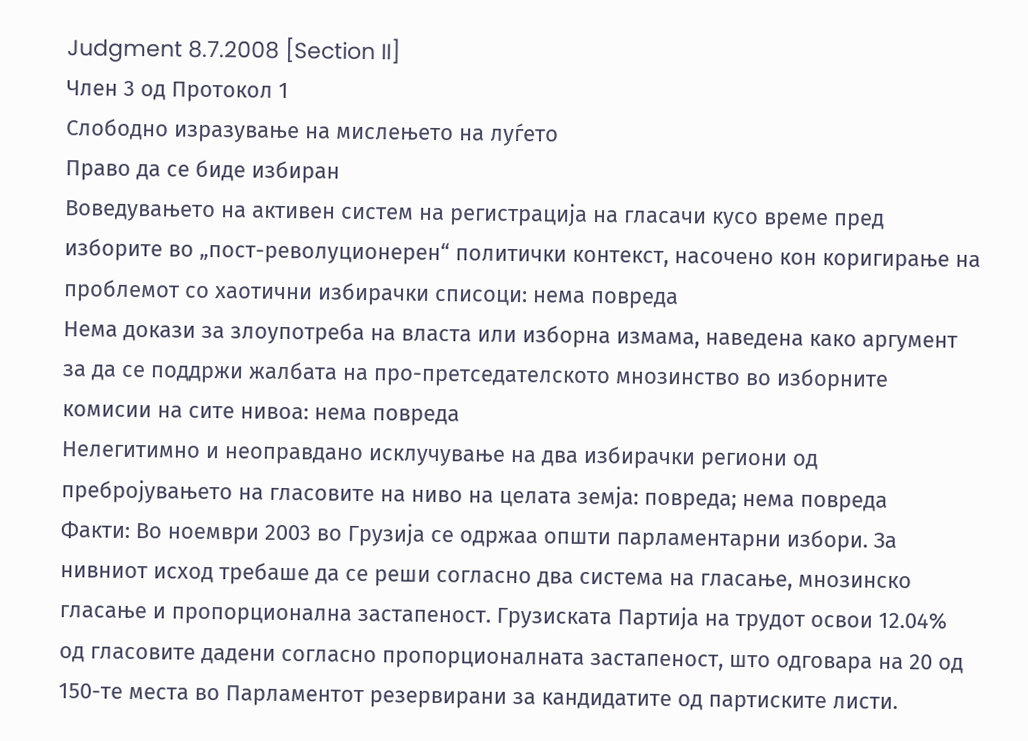Judgment 8.7.2008 [Section II]
Член 3 од Протокол 1
Слободно изразување на мислењето на луѓето
Право да се биде избиран
Воведувањето на активен систем на регистрација на гласачи кусо време пред изборите во „пост-револуционерен“ политички контекст, насочено кон коригирање на проблемот со хаотични избирачки списоци: нема повреда
Нема докази за злоупотреба на власта или изборна измама, наведена како аргумент за да се поддржи жалбата на про-претседателското мнозинство во изборните комисии на сите нивоа: нема повреда
Нелегитимно и неоправдано исклучување на два избирачки региони од пребројувањето на гласовите на ниво на целата земја: повреда; нема повреда
Факти: Во ноември 2003 во Грузија се одржаа општи парламентарни избори. За нивниот исход требаше да се реши согласно два система на гласање, мнозинско гласање и пропорционална застапеност. Грузиската Партија на трудот освои 12.04% од гласовите дадени согласно пропорционалната застапеност, што одговара на 20 од 150-те места во Парламентот резервирани за кандидатите од партиските листи.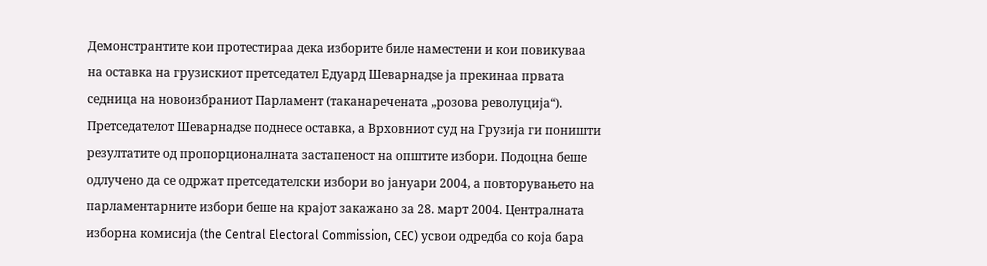Демонстрантите кои протестираа дека изборите биле наместени и кои повикуваа на оставка на грузискиот претседател Едуард Шеварнадѕе ја прекинаа првата седница на новоизбраниот Парламент (таканаречената „розова револуција“). Претседателот Шеварнадѕе поднесе оставка, а Врховниот суд на Грузија ги поништи резултатите од пропорционалната застапеност на општите избори. Подоцна беше одлучено да се одржат претседателски избори во јануари 2004, а повторувањето на парламентарните избори беше на крајот закажано за 28. март 2004. Централната изборна комисија (the Central Electoral Commission, CEC) усвои одредба со која бара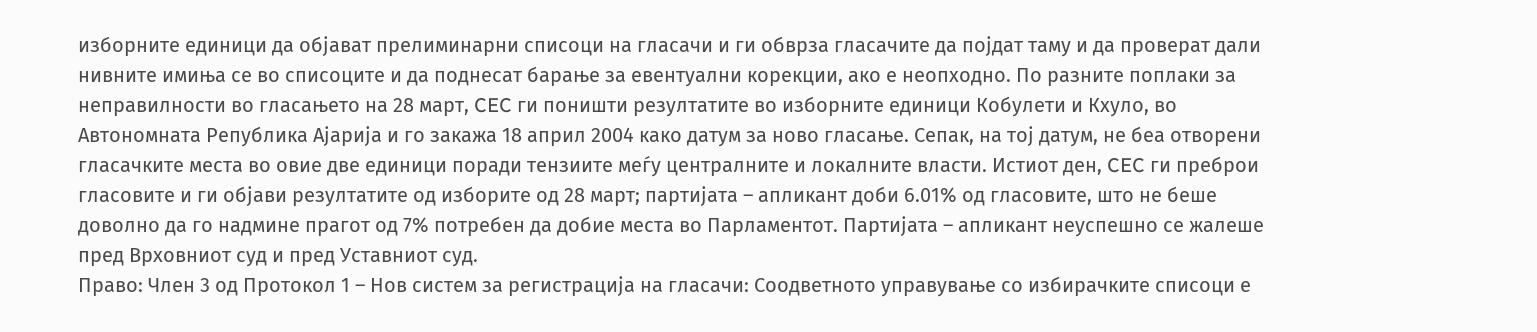изборните единици да објават прелиминарни списоци на гласачи и ги обврза гласачите да појдат таму и да проверат дали нивните имиња се во списоците и да поднесат барање за евентуални корекции, ако е неопходно. По разните поплаки за неправилности во гласањето на 28 март, CEC ги поништи резултатите во изборните единици Кобулети и Кхуло, во Автономната Република Ајарија и го закажа 18 април 2004 како датум за ново гласање. Сепак, на тој датум, не беа отворени гласачките места во овие две единици поради тензиите меѓу централните и локалните власти. Истиот ден, CEC ги преброи гласовите и ги објави резултатите од изборите од 28 март; партијата – апликант доби 6.01% од гласовите, што не беше доволно да го надмине прагот од 7% потребен да добие места во Парламентот. Партијата – апликант неуспешно се жалеше пред Врховниот суд и пред Уставниот суд.
Право: Член 3 од Протокол 1 – Нов систем за регистрација на гласачи: Соодветното управување со избирачките списоци е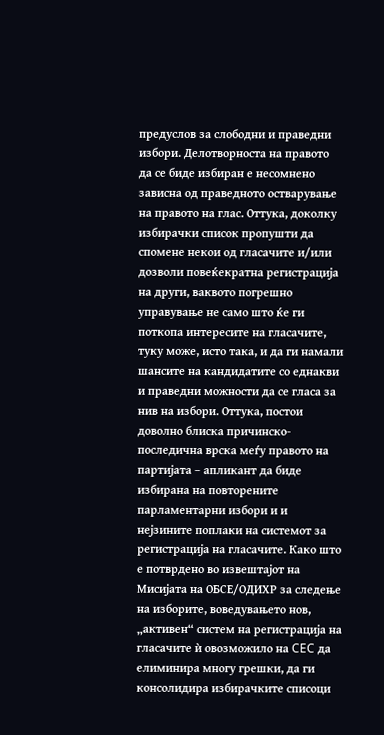предуслов за слободни и праведни избори. Делотворноста на правото да се биде избиран е несомнено зависна од праведното остварување на правото на глас. Оттука, доколку избирачки список пропушти да спомене некои од гласачите и/или дозволи повеќекратна регистрација на други, ваквото погрешно управување не само што ќе ги поткопа интересите на гласачите, туку може, исто така, и да ги намали шансите на кандидатите со еднакви и праведни можности да се гласа за нив на избори. Оттука, постои доволно блиска причинско-последична врска меѓу правото на партијата – апликант да биде избирана на повторените парламентарни избори и и нејзините поплаки на системот за регистрација на гласачите. Како што е потврдено во извештајот на Мисијата на ОБСЕ/ОДИХР за следење на изборите, воведувањето нов, „активен“ систем на регистрација на гласачите ѝ овозможило на CEC да елиминира многу грешки, да ги консолидира избирачките списоци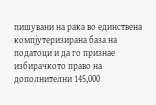пишувани на рака во единствена компјутеризирана база на податоци и да го признае избирачкото право на дополнителни 145,000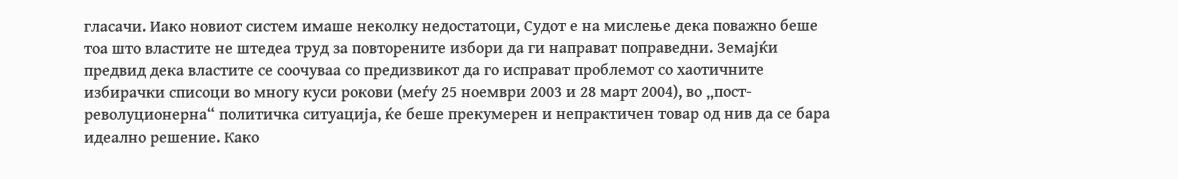гласачи. Иако новиот систем имаше неколку недостатоци, Судот е на мислење дека поважно беше тоа што властите не штедеа труд за повторените избори да ги направат поправедни. Земајќи предвид дека властите се соочуваа со предизвикот да го исправат проблемот со хаотичните избирачки списоци во многу куси рокови (меѓу 25 ноември 2003 и 28 март 2004), во „пост-револуционерна“ политичка ситуација, ќе беше прекумерен и непрактичен товар од нив да се бара идеално решение. Како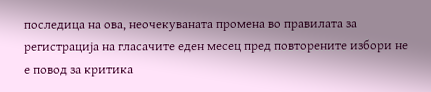последица на ова, неочекуваната промена во правилата за регистрација на гласачите еден месец пред повторените избори не е повод за критика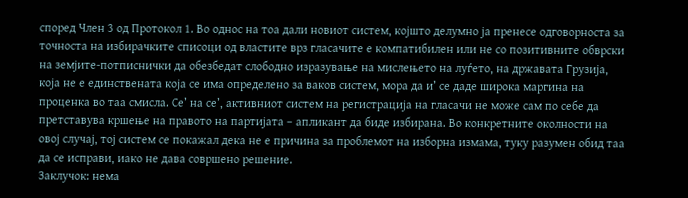според Член 3 од Протокол 1. Во однос на тоа дали новиот систем, којшто делумно ја пренесе одговорноста за точноста на избирачките списоци од властите врз гласачите е компатибилен или не со позитивните обврски на земјите-потписнички да обезбедат слободно изразување на мислењето на луѓето, на државата Грузија, која не е единствената која се има определено за ваков систем, мора да и’ се даде широка маргина на проценка во таа смисла. Се’ на се’, активниот систем на регистрација на гласачи не може сам по себе да претставува кршење на правото на партијата – апликант да биде избирана. Во конкретните околности на овој случај, тој систем се покажал дека не е причина за проблемот на изборна измама, туку разумен обид таа да се исправи, иако не дава совршено решение.
Заклучок: нема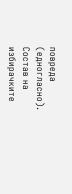повреда (едногласно).
Состав на избирачките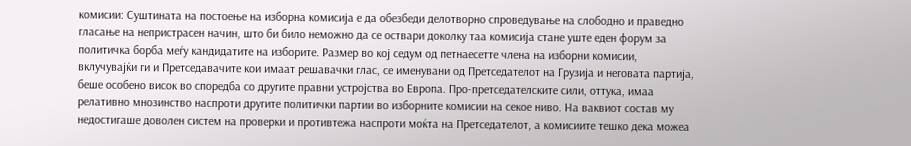комисии: Суштината на постоење на изборна комисија е да обезбеди делотворно спроведување на слободно и праведно гласање на непристрасен начин, што би било неможно да се оствари доколку таа комисија стане уште еден форум за политичка борба меѓу кандидатите на изборите. Размер во кој седум од петнаесетте члена на изборни комисии, вклучувајќи ги и Претседавачите кои имаат решавачки глас, се именувани од Претседателот на Грузија и неговата партија, беше особено висок во споредба со другите правни устројства во Европа. Про-претседателските сили, оттука, имаа релативно мнозинство наспроти другите политички партии во изборните комисии на секое ниво. На ваквиот состав му недостигаше доволен систем на проверки и противтежа наспроти моќта на Претседателот, а комисиите тешко дека можеа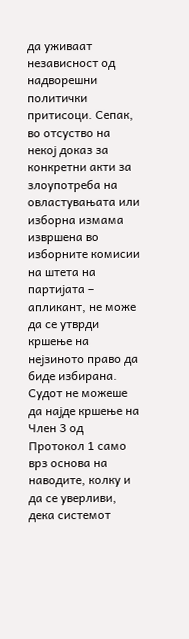да уживаат независност од надворешни политички притисоци. Сепак, во отсуство на некој доказ за конкретни акти за злоупотреба на овластувањата или изборна измама извршена во изборните комисии на штета на партијата – апликант, не може да се утврди кршење на нејзиното право да биде избирана. Судот не можеше да најде кршење на Член 3 од Протокол 1 само врз основа на наводите, колку и да се уверливи, дека системот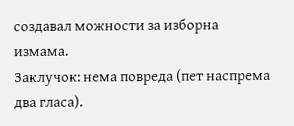создавал можности за изборна измама.
Заклучок: нема повреда (пет наспрема два гласа).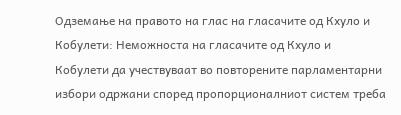Одземање на правото на глас на гласачите од Кхуло и Кобулети: Неможноста на гласачите од Кхуло и Кобулети да учествуваат во повторените парламентарни избори одржани според пропорционалниот систем треба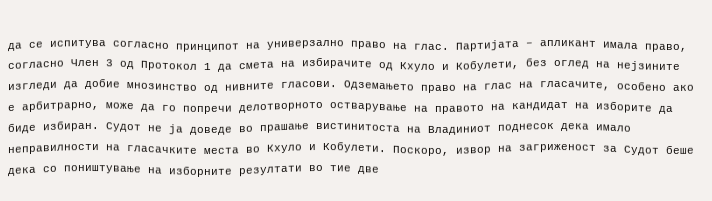да се испитува согласно принципот на универзално право на глас. Партијата – апликант имала право, согласно Член 3 од Протокол 1 да смета на избирачите од Кхуло и Кобулети, без оглед на нејзините изгледи да добие мнозинство од нивните гласови. Одземањето право на глас на гласачите, особено ако е арбитрарно, може да го попречи делотворното остварување на правото на кандидат на изборите да биде избиран. Судот не ја доведе во прашање вистинитоста на Владиниот поднесок дека имало неправилности на гласачките места во Кхуло и Кобулети. Поскоро, извор на загриженост за Судот беше дека со поништување на изборните резултати во тие две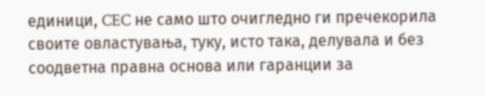единици, CEC не само што очигледно ги пречекорила своите овластувања, туку, исто така, делувала и без соодветна правна основа или гаранции за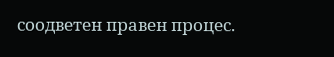соодветен правен процес.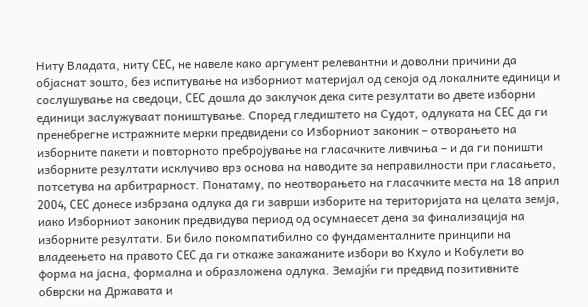Ниту Владата, ниту CEC, не навеле како аргумент релевантни и доволни причини да објаснат зошто, без испитување на изборниот материјал од секоја од локалните единици и сослушување на сведоци, CEC дошла до заклучок дека сите резултати во двете изборни единици заслужуваат поништување. Според гледиштето на Судот, одлуката на CEC да ги пренебрегне истражните мерки предвидени со Изборниот законик – отворањето на изборните пакети и повторното пребројување на гласачките ливчиња – и да ги поништи изборните резултати исклучиво врз основа на наводите за неправилности при гласањето, потсетува на арбитрарност. Понатаму, по неотворањето на гласачките места на 18 април 2004, CEC донесе избрзана одлука да ги заврши изборите на територијата на целата земја, иако Изборниот законик предвидува период од осумнаесет дена за финализација на изборните резултати. Би било покомпатибилно со фундаменталните принципи на владеењето на правото CEC да ги откаже закажаните избори во Кхуло и Кобулети во форма на јасна, формална и образложена одлука. Земајќи ги предвид позитивните обврски на Државата и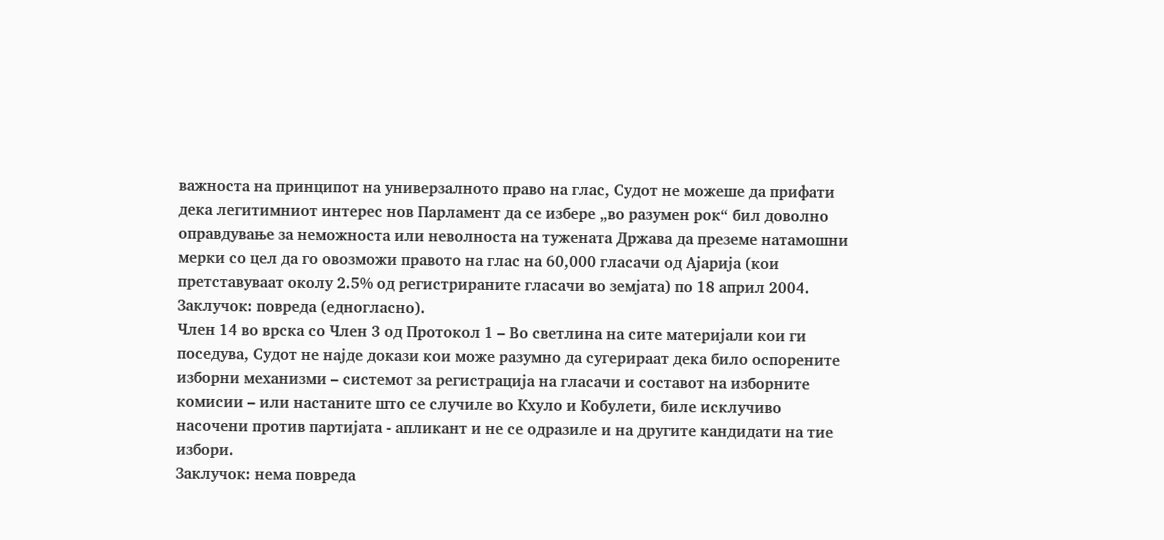важноста на принципот на универзалното право на глас, Судот не можеше да прифати дека легитимниот интерес нов Парламент да се избере „во разумен рок“ бил доволно оправдување за неможноста или неволноста на тужената Држава да преземе натамошни мерки со цел да го овозможи правото на глас на 60,000 гласачи од Ајарија (кои претставуваат околу 2.5% од регистрираните гласачи во земјата) по 18 април 2004.
Заклучок: повреда (едногласно).
Член 14 во врска со Член 3 од Протокол 1 – Во светлина на сите материјали кои ги поседува, Судот не најде докази кои може разумно да сугерираат дека било оспорените изборни механизми – системот за регистрација на гласачи и составот на изборните комисии – или настаните што се случиле во Кхуло и Кобулети, биле исклучиво насочени против партијата - апликант и не се одразиле и на другите кандидати на тие избори.
Заклучок: нема повреда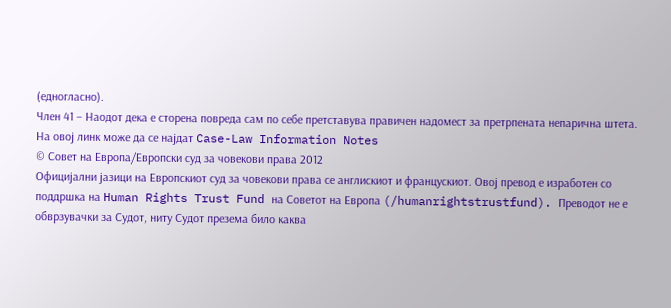(едногласно).
Член 41 – Наодот дека е сторена повреда сам по себе претставува правичен надомест за претрпената непарична штета.
На овој линк може да се најдат Case-Law Information Notes
© Совет на Европа/Европски суд за човекови права 2012
Официјални јазици на Европскиот суд за човекови права се англискиот и францускиот. Овој превод е изработен со поддршка на Human Rights Trust Fund на Советот на Европа (/humanrightstrustfund). Преводот не е обврзувачки за Судот, ниту Судот презема било каква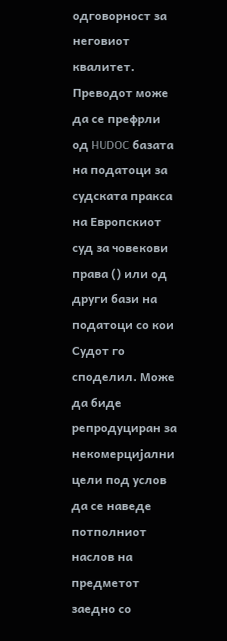одговорност за неговиот квалитет. Преводот може да се префрли од HUDOC базата на податоци за судската пракса на Европскиот суд за човекови права () или од други бази на податоци со кои Судот го споделил. Може да биде репродуциран за некомерцијални цели под услов да се наведе потполниот наслов на предметот заедно со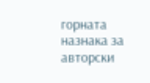горната назнака за авторски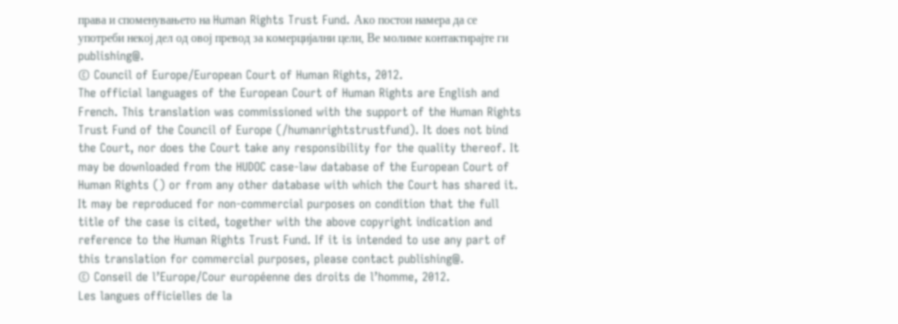права и споменувањето на Human Rights Trust Fund. Ако постои намера да се употреби некој дел од овој превод за комерцијални цели, Ве молиме контактирајте ги publishing@.
© Council of Europe/European Court of Human Rights, 2012.
The official languages of the European Court of Human Rights are English and French. This translation was commissioned with the support of the Human Rights Trust Fund of the Council of Europe (/humanrightstrustfund). It does not bind the Court, nor does the Court take any responsibility for the quality thereof. It may be downloaded from the HUDOC case-law database of the European Court of Human Rights () or from any other database with which the Court has shared it. It may be reproduced for non-commercial purposes on condition that the full title of the case is cited, together with the above copyright indication and reference to the Human Rights Trust Fund. If it is intended to use any part of this translation for commercial purposes, please contact publishing@.
© Conseil de l’Europe/Cour européenne des droits de l’homme, 2012.
Les langues officielles de la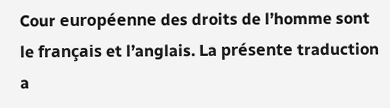Cour européenne des droits de l’homme sont le français et l’anglais. La présente traduction a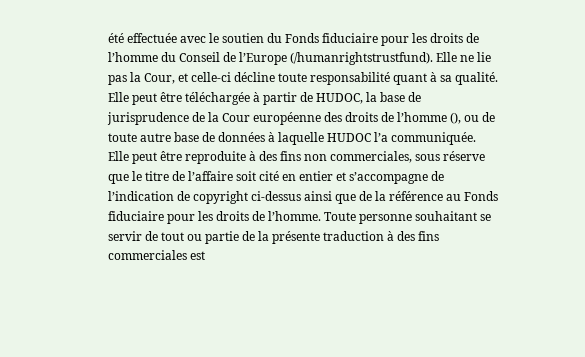été effectuée avec le soutien du Fonds fiduciaire pour les droits de l’homme du Conseil de l’Europe (/humanrightstrustfund). Elle ne lie pas la Cour, et celle-ci décline toute responsabilité quant à sa qualité. Elle peut être téléchargée à partir de HUDOC, la base de jurisprudence de la Cour européenne des droits de l’homme (), ou de toute autre base de données à laquelle HUDOC l’a communiquée. Elle peut être reproduite à des fins non commerciales, sous réserve que le titre de l’affaire soit cité en entier et s’accompagne de l’indication de copyright ci-dessus ainsi que de la référence au Fonds fiduciaire pour les droits de l’homme. Toute personne souhaitant se servir de tout ou partie de la présente traduction à des fins commerciales est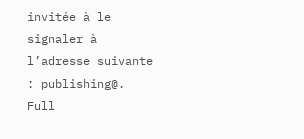invitée à le signaler à l’adresse suivante : publishing@.
Full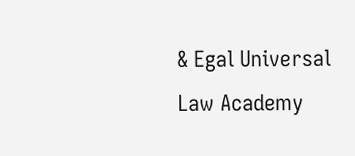& Egal Universal Law Academy